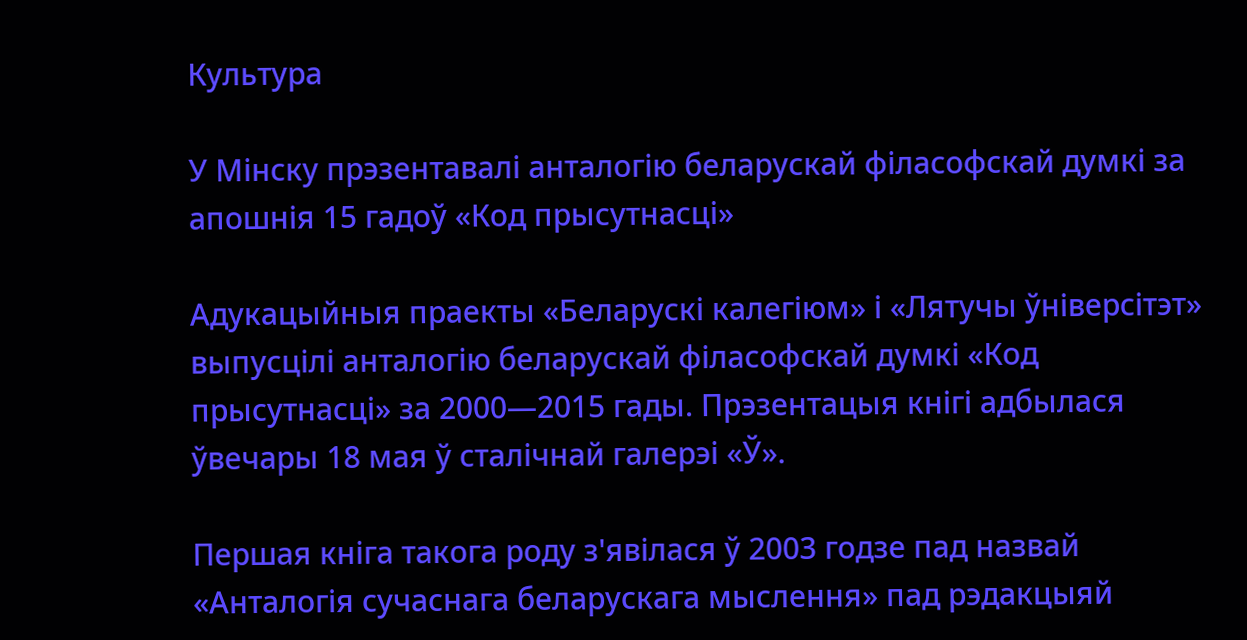Культура

У Мінску прэзентавалі анталогію беларускай філасофскай думкі за апошнія 15 гадоў «Код прысутнасці»

Адукацыйныя праекты «Беларускі калегіюм» і «Лятучы ўніверсітэт» выпусцілі анталогію беларускай філасофскай думкі «Код прысутнасці» за 2000—2015 гады. Прэзентацыя кнігі адбылася ўвечары 18 мая ў сталічнай галерэі «Ў».

Першая кніга такога роду з'явілася ў 2003 годзе пад назвай «Анталогія сучаснага беларускага мыслення» пад рэдакцыяй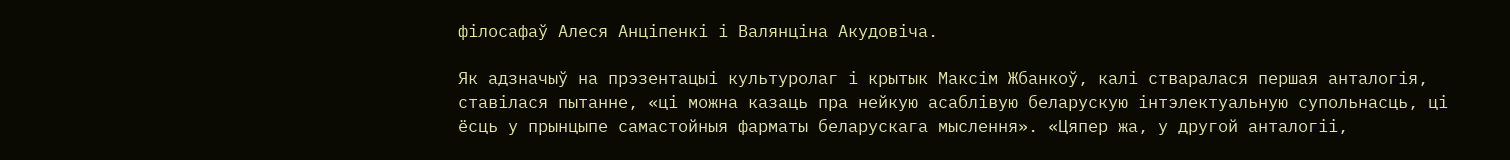філосафаў Алеся Анціпенкі і Валянціна Акудовіча.

Як адзначыў на прэзентацыі культуролаг і крытык Максім Жбанкоў, калі стваралася першая анталогія, ставілася пытанне, «ці можна казаць пра нейкую асаблівую беларускую інтэлектуальную супольнасць, ці ёсць у прынцыпе самастойныя фарматы беларускага мыслення». «Цяпер жа, у другой анталогіі,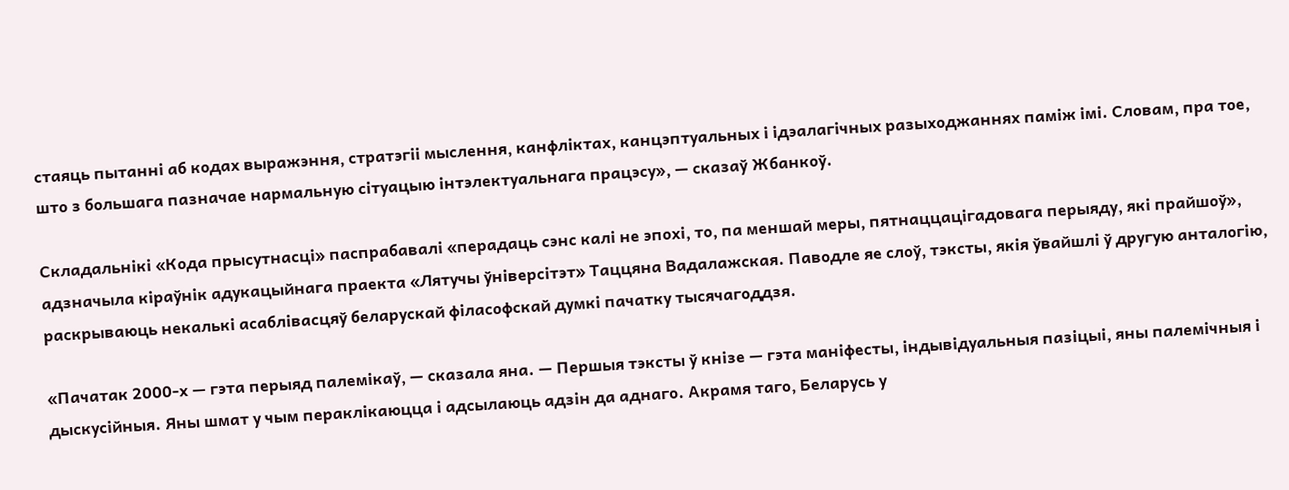стаяць пытанні аб кодах выражэння, стратэгіі мыслення, канфліктах, канцэптуальных і ідэалагічных разыходжаннях паміж імі. Словам, пра тое, што з большага пазначае нармальную сітуацыю інтэлектуальнага працэсу», — сказаў Жбанкоў.

Складальнікі «Кода прысутнасці» паспрабавалі «перадаць сэнс калі не эпохі, то, па меншай меры, пятнаццацігадовага перыяду, які прайшоў», адзначыла кіраўнік адукацыйнага праекта «Лятучы ўніверсітэт» Таццяна Вадалажская. Паводле яе слоў, тэксты, якія ўвайшлі ў другую анталогію, раскрываюць некалькі асаблівасцяў беларускай філасофскай думкі пачатку тысячагоддзя.

«Пачатак 2000-х — гэта перыяд палемікаў, — сказала яна. — Першыя тэксты ў кнізе — гэта маніфесты, індывідуальныя пазіцыі, яны палемічныя і дыскусійныя. Яны шмат у чым пераклікаюцца і адсылаюць адзін да аднаго. Акрамя таго, Беларусь у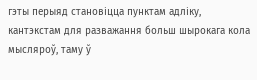гэты перыяд становіцца пунктам адліку, кантэкстам для разважання больш шырокага кола мысляроў, таму ў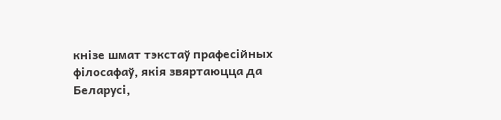кнізе шмат тэкстаў прафесійных філосафаў, якія звяртаюцца да Беларусі,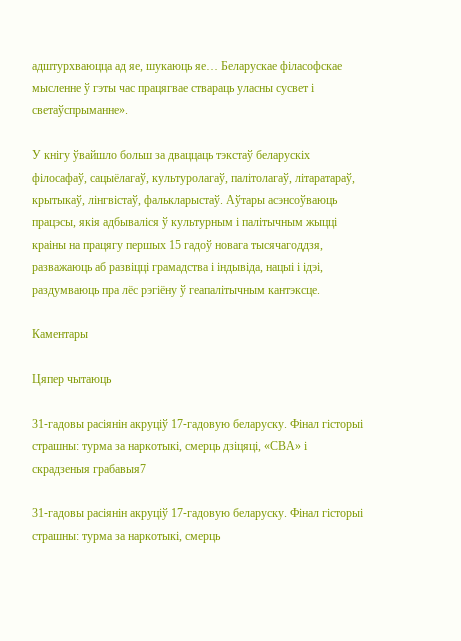адштурхваюцца ад яе, шукаюць яе… Беларускае філасофскае мысленне ў гэты час працягвае ствараць уласны сусвет і светаўспрыманне».

У кнігу ўвайшло больш за дваццаць тэкстаў беларускіх філосафаў, сацыёлагаў, культуролагаў, палітолагаў, літаратараў, крытыкаў, лінгвістаў, фалькларыстаў. Аўтары асэнсоўваюць працэсы, якія адбываліся ў культурным і палітычным жыцці краіны на працягу першых 15 гадоў новага тысячагоддзя, разважаюць аб развіцці грамадства і індывіда, нацыі і ідэі, раздумваюць пра лёс рэгіёну ў геапалітычным кантэксце.

Каментары

Цяпер чытаюць

31‑гадовы расіянін акруціў 17‑гадовую беларуску. Фінал гісторыі страшны: турма за наркотыкі, смерць дзіцяці, «СВА» і скрадзеныя грабавыя7

31‑гадовы расіянін акруціў 17‑гадовую беларуску. Фінал гісторыі страшны: турма за наркотыкі, смерць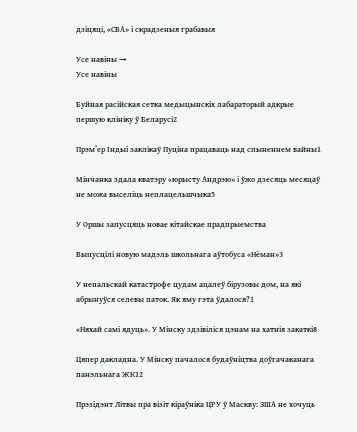дзіцяці, «СВА» і скрадзеныя грабавыя

Усе навіны →
Усе навіны

Буйная расійская сетка медыцынскіх лабараторый адкрые першую клініку ў Беларусі2

Прэм’ер Індыі заклікаў Пуціна працаваць над спыненнем вайны1

Мінчанка здала кватэру «юрысту Андрэю» і ўжо дзесяць месяцаў не можа выселіць неплацельшчыка5

У Оршы запусцяць новае кітайскае прадпрыемства

Выпусцілі новую мадэль школьнага аўтобуса «Нёман»3

У непальскай катастрофе цудам ацалеў бірузовы дом, на які абрынуўся селевы паток. Як яму гэта ўдалося?1

«Няхай самі ядуць». У Мінску здзівіліся цэнам на хатнія закаткі8

Цяпер дакладна. У Мінску пачалося будаўніцтва доўгачаканага панэльнага ЖК12

Прэзідэнт Літвы пра візіт кіраўніка ЦРУ ў Маскву: ЗША не хочуць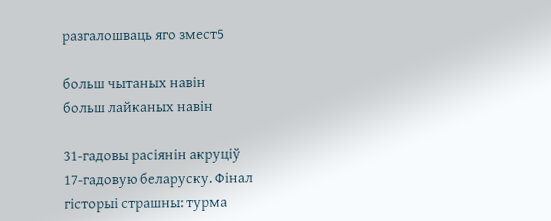разгалошваць яго змест5

больш чытаных навін
больш лайканых навін

31‑гадовы расіянін акруціў 17‑гадовую беларуску. Фінал гісторыі страшны: турма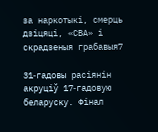за наркотыкі, смерць дзіцяці, «СВА» і скрадзеныя грабавыя7

31‑гадовы расіянін акруціў 17‑гадовую беларуску. Фінал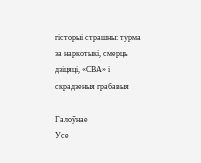гісторыі страшны: турма за наркотыкі, смерць дзіцяці, «СВА» і скрадзеныя грабавыя

Галоўнае
Усе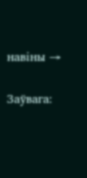навіны →

Заўвага: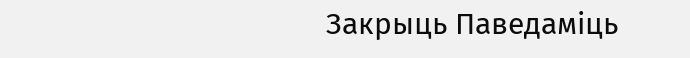Закрыць Паведаміць